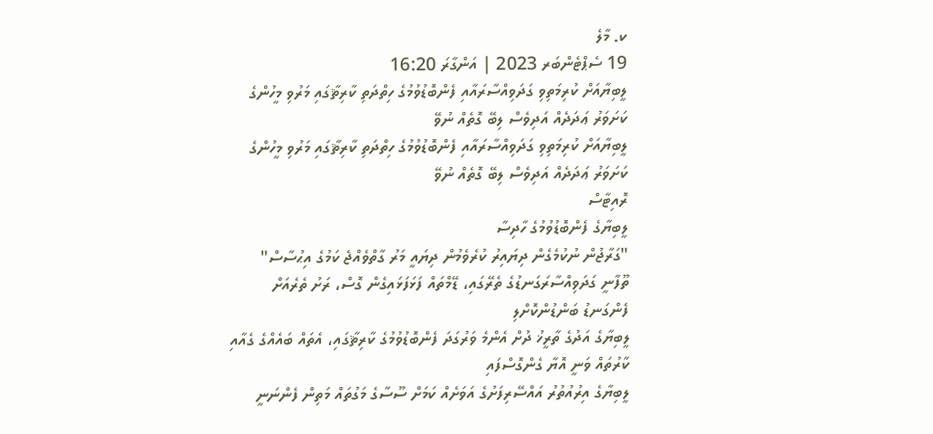ކ. މާލެ
19 ސެޕްޓެންބަރ 2023 | އަންގާރަ 16:20
ލީބިޔާއަށް ކުރިމަތިވި ގަދަވިއްސާރައާއި ފެންބޮޑުވުމުގެ ހިތްދަތި ކާރިޘާގައި މަރުވި މީހުންގެ ކަށަވަރު ޢަދަދެއް އަދިވެސް ލިބޭ ގޮތެއް ނުވޭ
ލީބިޔާއަށް ކުރިމަތިވި ގަދަވިއްސާރައާއި ފެންބޮޑުވުމުގެ ހިތްދަތި ކާރިޘާގައި މަރުވި މީހުންގެ ކަށަވަރު ޢަދަދެއް އަދިވެސް ލިބޭ ގޮތެއް ނުވޭ
ރޮއިޓާސް
ލީބިޔާގެ ފެންބޮޑުވުމުގެ ހާދިސާ
"ގަރާޖުން ނުކުމެގެން ދިޔައިރު ކުރެވެމުން ދިޔައީ މަރު ގާތްވެއްޖެ ކަމުގެ އިޙުސާސް"
ތޫފާނީ ގަދަވިއްސާރަގަނޑުގެ ތެރޭގައި، ޑޭމްތައް ފަޅަފަޅައިގެން ގޮސް، ރަށު ތެރެއަށް ފެންގަނޑު ބަންޑުންކޮށްލި
ލީބިޔާގެ އަދުގެ ތާރީޚު ދުށް އެންމެ ވަރުގަދަ ފެންބޮޑުވުމުގެ ކާރިޘާގައި، އެތައް ބައެއްގެ ގެއާއި ކާރުތައް ވަނީ އޮޔާ ގެންގޮސްފައި
ލީބިޔާގެ އިރުއުތުރު އައްސޭރިފަށުގެ އަވަށެއް ކަމަށް ސޫސާގެ މަގުތައް މަތިން ފެންނަނީ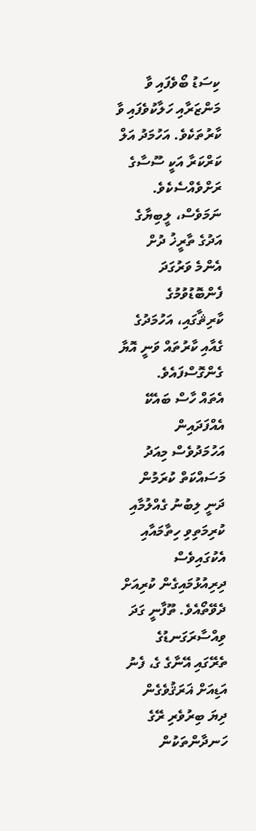ކިސަޑު ބޯވެފައި ވާ މަންޒަރާއި ހަލާކުވެފައި ވާ ކާރުތަކެވެ. އަހުމަދު އަލް ކަރްކަރާ އަކީ ސޫސާގެ ރަށްވެއްސެކެވެ. ނަމަވެސް، ލީބިޔާގެ އަދުގެ ތާރީޚު ދުށް އެންމެ ވަރުގަދަ ފެންބޮޑުވުމުގެ ކާރިޘާގައި، އަހުމަދުގެ ގެއާއި ކާރުތައް ވަނީ އޮޔާ ގެންގޮސްފައެވެ.
އެތައް ހާސް ބައެކޭ އެއްފަދައިން އަހުމަދުވެސް މިއަދު މަސައްކަތް ކުރަމުން ދަނީ ލިބުނު ގެއްލުމާއި ކުރިމަތިވި ހިތާމައާއި އެކުގައިވެސް ދިރިއުޅުމައިގެން ކުރިއަށް ދެވޭތޯއެވެ. ތޫފާނީ ގަދަ ވިއްސާރަގަނޑުގެ ތެރޭގައި އޭނާގެ ގެ، ފެނު އަޑިއަށް ޣަރަޤުވެގެން ދިޔަ ބިރުވެރި ރޭގެ ހަނދާންތަކުން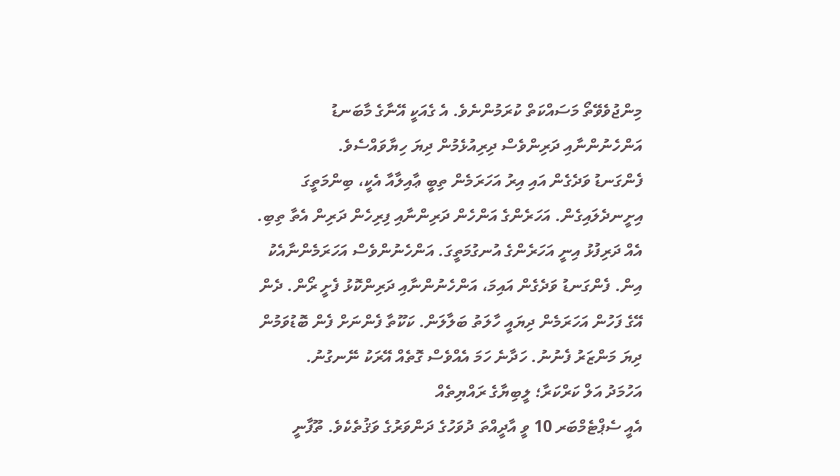މިންޖުވެވޭތޯ މަސައްކަތް ކުރަމުންނެވެ. އެ ގެއަކީ އޭނާގެ މާބަނޑު އަންހެނުންނާއި ދަރިންވެސް ދިރިއުޅެމުން ދިޔަ ހިޔާވައްސެވެ.
ފެންގަނޑު ވަދެގެން އައި އިރު އަހަރަމެން ތިބީ ޢާއިލާއާ އެކީ، ބިންމަތީގަ އިށީނދެލައިގެން. އަހަރެންގެ އަންހެން ދަރިންނާއި ފިރިހެން ދަރިން އެތާ ތިބި. އެއް ދަރިފުޅު އިނީ އަހަރެންގެ އުނގުމަތީގަ. އަންހެނުންވެސް އަހަރަމެންނާއެކު އިން. ފެންގަނޑު ވަދެގެން އައިމަ، އަންހެނުންނާއި ދަރިންކޮޅު ފެށީ ރޯން. ދެން އޭގެ ފަހުން އަހަރަމެން ދިޔައީ ހާލަތު ބަލާލަން. ކަކޫތާ ފެންނަށް ފެން ބޮޑުވަމުން ދިޔަ މަންޒަރު ފެނުނު. ހަދާނެ ހަމަ އެއްވެސް ގޮތެއް އޭރަކު ނޭނގުނު.
އަހުމަދު އަލް ކަރްކަރާ؛ ލީބިޔާގެ ރައްޔިތެއް
އެއީ ސެޕްޓެމްބަރ 10 ވީ އާދީއްތަ ދުވަހުގެ ދަންވަރުގެ ވަޤުތެކެވެ. ތޫފާނީ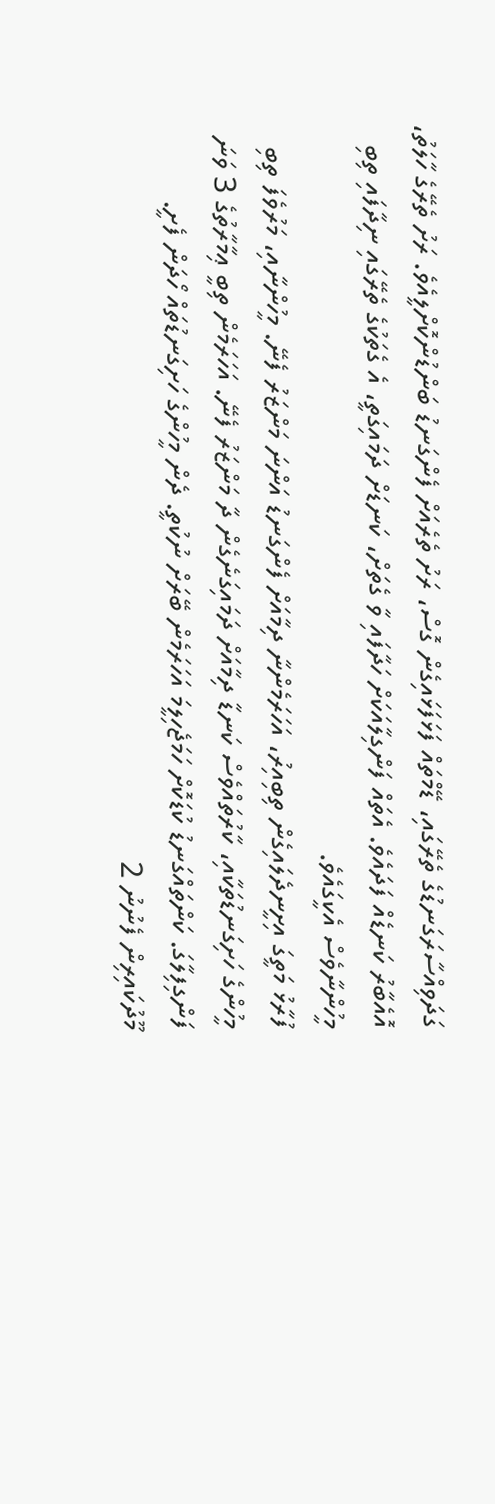ގަދަވިއްސާރަގަނޑުގެ ތެރޭގައި، ޑޭމްތައް ފަޅަފަޅައިގެން ގޮސް، ރަށު ތެރެއަށް ފެންގަނޑު ބަންޑުންކޮށްލީއެވެ. ރަށު ތެރޭގެ ހާލަތު، އޮއެބާރު ކަނޑެއް ފަދައެވެ. އެތައް ފަންގިލާއަކަށް ހަދާފައި ވާ ގެތަށް، ކަނޑަށް ދަމައިގަތީ، އެ ގެތަކުގެ ތެރޭގައި ނިދާފައި ތިބި މީހުންނާވެސް އެކީގައެވެ.
ފުރާޅު މަތީގަ އިށީނދެލައިގެން ތިބިއިރު، އަހަރަމެންނާ ދިމާއަށް ފެންގަނޑު އަންނަ މަންޒަރު ފެނޭ. މީހުންނާއި، މަރުވެފަ ތިބި މީހުންގެ ހަށިގަނޑުތަކާއި، ކާރުތައްވެސް ކަނޑާ ދިމާއަށް ދަމައިގަނެގެން ދާ މަންޒަރު ފެނޭ. އަހަރަމެން ތިބީ ޢިމާރާތުގެ 3 ވަނަ ފަންގިފިލާގަ. ކަންތައްގަނޑު ކުޑަކޮށް ހަމަޖެހިލީމަ އަހަރަމެން ބޭރަށް ނުކުތީ. ދެން މީހުންގެ ހަށިގަނޑުތައް ހޯދަން ފެށީ. މޫދުކައިރިން ފެނުނު 2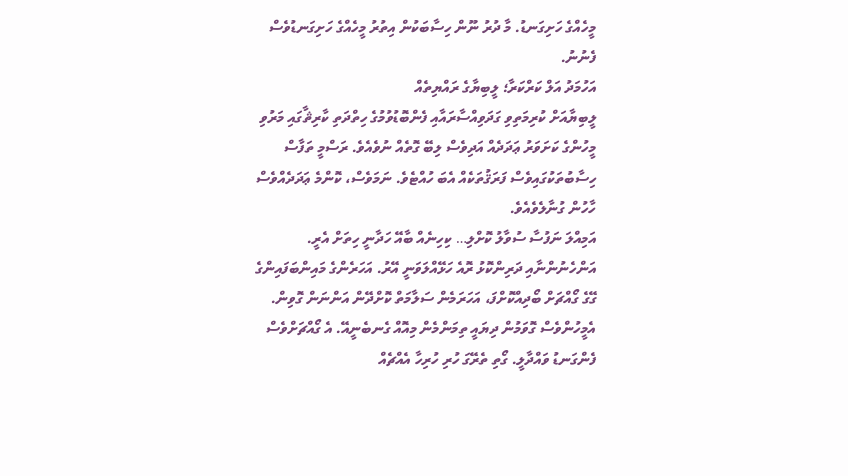މީހެއްގެ ހަށިގަނޑު. މާ ދުރު ނޫން ހިސާބަކުން އިތުރު މީހެއްގެ ހަށިގަނޑުވެސް ފެނުނު.
އަހުމަދު އަލް ކަރްކަރާ؛ ލީބިޔާގެ ރައްޔިތެއް
ލީބިޔާއަށް ކުރިމަތިވި ގަދަވިއްސާރައާއި ފެންބޮޑުވުމުގެ ހިތްދަތި ކާރިޘާގައި މަރުވި މީހުންގެ ކަށަވަރު ޢަދަދެއް އަދިވެސް ލިބޭ ގޮތެއް ނުވެއެވެ. ރަސްމީ ތަފާސް ހިސާބުތަކުގައިވެސް ފަރަޤުތަކެއް އެބަ ހުއްޓެވެ. ނަމަވެސް، ކޮންމެ ޢަދަދެއްވެސް ހާހުން ގުނާލެވެއެވެ.
އަމިއްލަ ނަފުސާ ސުވާލު ކޮށްލި… ކިހިނެއް ބާއޭ ހަދާނީ ހިތަށް އެރީ. އަންހެނުންނާއި ދަރިންކޮޅު ރޮއެ ހަޅޭއްލަވަނީ އޭރު. އަހަރެންގެ މައިންބަފައިންގެ ގޭގެ ގޯއްޗަށް ބޯދިއްކޮށްފަ، އަހަރަމެން ސަލާމަތް ކޮށްދޭން އަންނަން ގޮވިން. އެމީހުންވެސް ގޮވަމުން ދިޔައީ ތިމަންމެން މިއޮއް ގެނބެނީއޭ. އެ ގޯއްޗަށްވެސް ފެންގަނޑު ވައްދާލީ. ގޯތި ތެރޭގަ ހުރި ހުރިހާ އެއްޗެއް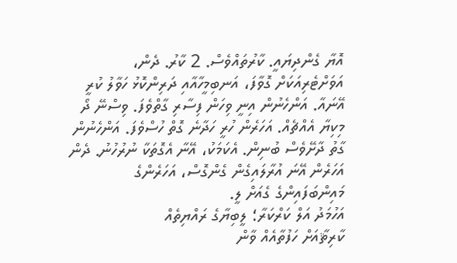އޮޔާ ގެންދިޔައީ. ކާރުތައްވެސް. 2 ކާރު. ދެން، އަވަށްޓެރިއަކަށް ގޮވާފަ، އަނބިމީހާއާއި ދަރިންކޮޅު ހަވާލު ކުރީ އޭނައާ. އަންހެނުން އިނީ ވިހަން ފިސާރި ގާތްވެފަ. ވިސްނޭ ދޯ މިކިޔާ އެއްޗެއް. އަހަރެން ހުރީ ހަދާނެ ގޮތް ހުސްވެފަ. އަންހެނުން ގާތު ދާށޭވެސް ބުނިން. އެކަމަކު، އޭނާ އެގޮތަކާ ނުރުހުނު. ދެން އަހަރެން އޭނަ އުރާލައިގެން ގެންގޮސް، އަހަރެންގެ މައިންބަފައިންގެ ގެއަށް ލީ.
އަހުމަދު އަލް ކަރްކަރާ؛ ލީބިޔާގެ ރައްޔިތެއް
ކާރިޘާއަށް ހަފުތާއެއް ވާން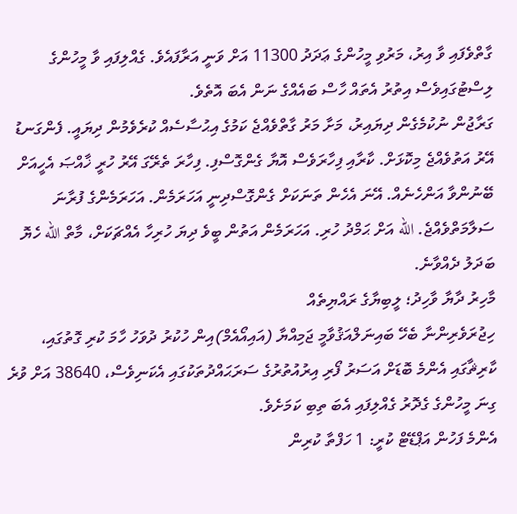ގާތްވެފައި ވާ އިރު، މަރުވި މީހުންގެ ޢަދަދު 11300 އަށް ވަނީ އަރާފައެވެ. ގެއްލިފައި ވާ މީހުންގެ ލިސްޓުގައިވެސް އިތުރު އެތައް ހާސް ބައެއްގެ ނަން އެބަ އޮތެވެ.
ގަރާޖުން ނުކުމެގެން ދިޔައިރު، މަށާ މަރު ގާތްވެއްޖެ ކަމުގެ އިޙުސާސެއް ކުރެވެމުން ދިޔައީ. ފެންގަނޑު އޭރު އަތުވެއްޖެ މިކޮޅަށް. ކާރާއި ފިހާރަވެސް އޮޔާ ގެންގޮސްފި. ފިހާރަ ތެރޭގަ އޭރު ހުރީ ޚާއްޞަ އެހީއަށް ބޭނުންވާ އަންހެނެއް. އޭނަ އެހެން ތަނަކަށް ގެންގޮސްދިނީ އަހަރަމެން. އަހަރަމެންގެ ފުރާނަ ސަލާމަތްވެއްޖެ. الله އަށް ޙަމްދު ހުރި. އަހަރަމެން އަތުން ބީވެ ދިޔަ ހުރިހާ އެއްޗަކަށް، މާތް الله ހެޔޮ ބަދަލު ދެއްވާނެ.
މާހިރު ދާޔާ ވާހިދު؛ ލީބިޔާގެ ރައްޔިތެއް
ހިޖުރަވެރިންނާ ބެހޭ ބައިނަލްއަޤުވާމީ ޖަމިއްޔާ (އައިއޯއެމް)އިން ހުކުރު ދުވަހު ހާމަ ކުރި ގޮތުގައި، ކާރިޘާގައި އެންމެ ބޮޑަށް އަސަރު ފޯރި އިރުއުތުރުގެ ސަރަޙައްދުތަކުގައި އެކަނިވެސް، 38640 އަށް ވުރެ ގިނަ މީހުންގެ ގެދޮރު ގެއްލިފައި އެބަ ތިބި ކަމަށެވެ.
އެންމެ ފަހުން އަޕްޑޭޓް ކުރީ: 1 ހަފްތާ ކުރިން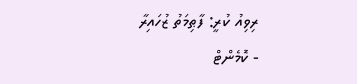ރިވިއު ކުރީ: ފާޠިމަތު ޒުހައިރާ
- ކޮމެންޓް